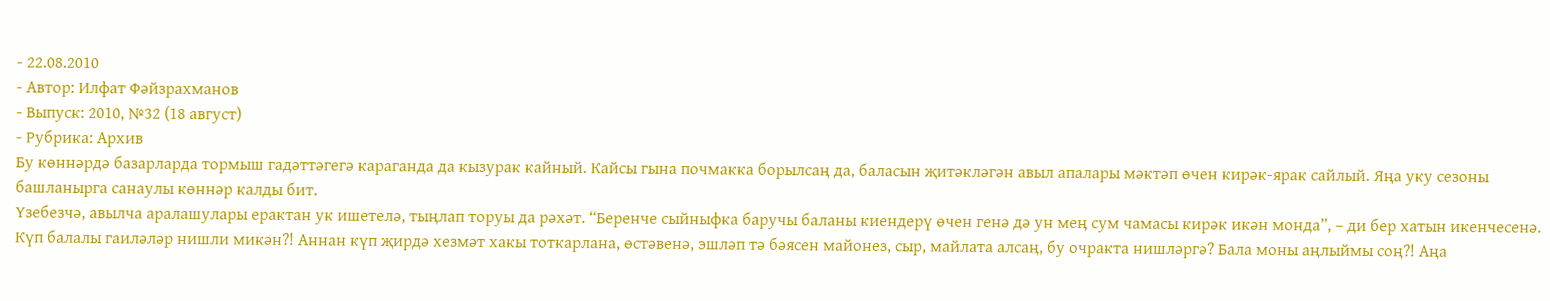- 22.08.2010
- Автор: Илфат Фәйзрахманов
- Выпуск: 2010, №32 (18 август)
- Рубрика: Архив
Бу көннәрдә базарларда тормыш гадәттәгегә караганда да кызурак кайный. Кайсы гына почмакка борылсаң да, баласын җитәкләгән авыл апалары мәктәп өчен кирәк-ярак сайлый. Яңа уку сезоны башланырга санаулы көннәр калды бит.
Үзебезчә, авылча аралашулары ерактан ук ишетелә, тыңлап торуы да рәхәт. “Беренче сыйныфка баручы баланы киендерү өчен генә дә ун мең сум чамасы кирәк икән монда”, – ди бер хатын икенчесенә. Күп балалы гаиләләр нишли микән?! Аннан күп җирдә хезмәт хакы тоткарлана, өстәвенә, эшләп тә бәясен майонез, сыр, майлата алсаң, бу очракта нишләргә? Бала моны аңлыймы соң?! Аңа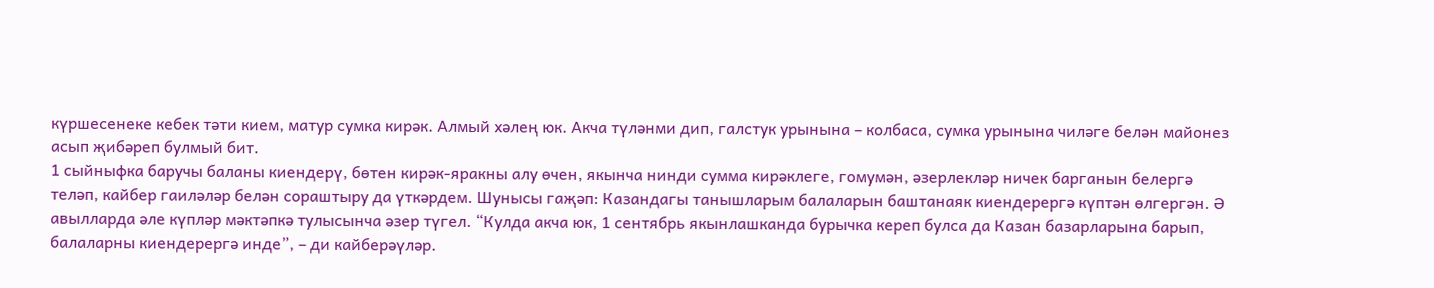күршесенеке кебек тәти кием, матур сумка кирәк. Алмый хәлең юк. Акча түләнми дип, галстук урынына – колбаса, сумка урынына чиләге белән майонез асып җибәреп булмый бит.
1 сыйныфка баручы баланы киендерү, бөтен кирәк-яракны алу өчен, якынча нинди сумма кирәклеге, гомумән, әзерлекләр ничек барганын белергә теләп, кайбер гаиләләр белән сораштыру да үткәрдем. Шунысы гаҗәп: Казандагы танышларым балаларын баштанаяк киендерергә күптән өлгергән. Ә авылларда әле күпләр мәктәпкә тулысынча әзер түгел. “Кулда акча юк, 1 сентябрь якынлашканда бурычка кереп булса да Казан базарларына барып, балаларны киендерергә инде”, – ди кайберәүләр.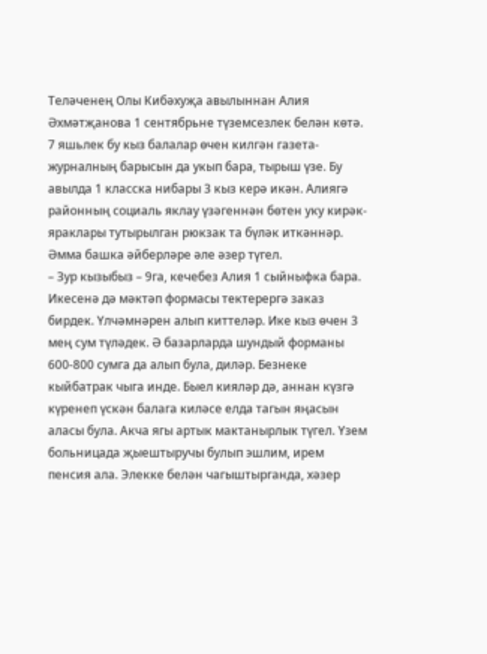Теләченең Олы Кибәхуҗа авылыннан Алия Әхмәтҗанова 1 сентябрьне түземсезлек белән көтә. 7 яшьлек бу кыз балалар өчен килгән газета-журналның барысын да укып бара, тырыш үзе. Бу авылда 1 класска нибары 3 кыз керә икән. Алиягә районның социаль яклау үзәгеннән бөтен уку кирәк-яраклары тутырылган рюкзак та бүләк иткәннәр. Әмма башка әйберләре әле әзер түгел.
– Зур кызыбыз – 9га, кечебез Алия 1 сыйныфка бара. Икесенә дә мәктәп формасы тектерергә заказ бирдек. Үлчәмнәрен алып киттеләр. Ике кыз өчен 3 мең сум түләдек. Ә базарларда шундый форманы 600-800 сумга да алып була, диләр. Безнеке кыйбатрак чыга инде. Быел кияләр дә, аннан күзгә күренеп үскән балага киләсе елда тагын яңасын аласы була. Акча ягы артык мактанырлык түгел. Үзем больницада җыештыручы булып эшлим, ирем пенсия ала. Элекке белән чагыштырганда, хәзер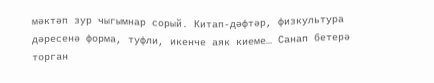мәктәп зур чыгымнар сорый. Китап-дәфтәр, физкультура дәресенә форма, туфли, икенче аяк киеме… Санап бетерә торган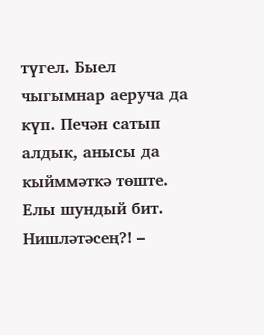түгел. Быел чыгымнар аеруча да күп. Печән сатып алдык, анысы да кыйммәткә төште. Елы шундый бит. Нишләтәсең?! –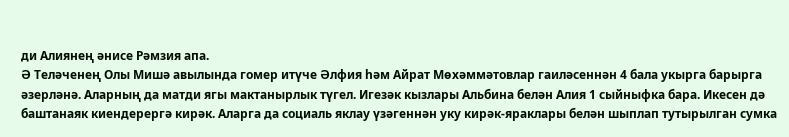ди Алиянең әнисе Рәмзия апа.
Ә Теләченең Олы Мишә авылында гомер итүче Әлфия һәм Айрат Мөхәммәтовлар гаиләсеннән 4 бала укырга барырга әзерләнә. Аларның да матди ягы мактанырлык түгел. Игезәк кызлары Альбина белән Алия 1 сыйныфка бара. Икесен дә баштанаяк киендерергә кирәк. Аларга да социаль яклау үзәгеннән уку кирәк-яраклары белән шыплап тутырылган сумка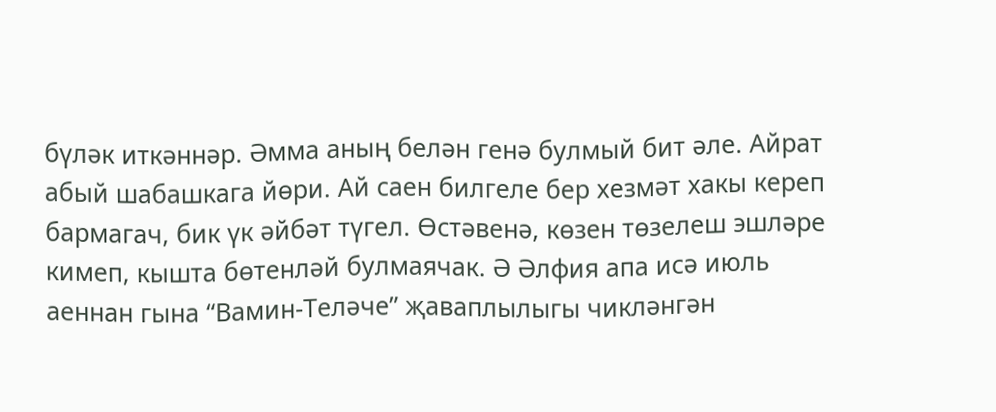бүләк иткәннәр. Әмма аның белән генә булмый бит әле. Айрат абый шабашкага йөри. Ай саен билгеле бер хезмәт хакы кереп бармагач, бик үк әйбәт түгел. Өстәвенә, көзен төзелеш эшләре кимеп, кышта бөтенләй булмаячак. Ә Әлфия апа исә июль аеннан гына “Вамин-Теләче” җаваплылыгы чикләнгән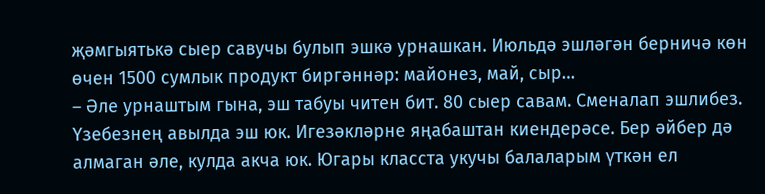җәмгыятькә сыер савучы булып эшкә урнашкан. Июльдә эшләгән берничә көн өчен 1500 сумлык продукт биргәннәр: майонез, май, сыр…
– Әле урнаштым гына, эш табуы читен бит. 80 сыер савам. Сменалап эшлибез. Үзебезнең авылда эш юк. Игезәкләрне яңабаштан киендерәсе. Бер әйбер дә алмаган әле, кулда акча юк. Югары класста укучы балаларым үткән ел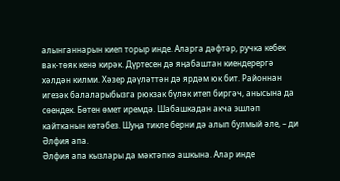алынганнарын киеп торыр инде. Аларга дәфтәр, ручка кебек вак-төяк кенә кирәк. Дүртесен дә яңабаштан киендерергә хәлдән килми. Хәзер дәүләттән дә ярдәм юк бит. Районнан игезәк балаларыбызга рюкзак бүләк итеп биргәч, анысына да сөендек. Бөтен өмет иремдә. Шабашкадан акча эшләп кайтканын көтәбез. Шуңа тикле берни дә алып булмый әле, – ди Әлфия апа.
Әлфия апа кызлары да мәктәпкә ашкына. Алар инде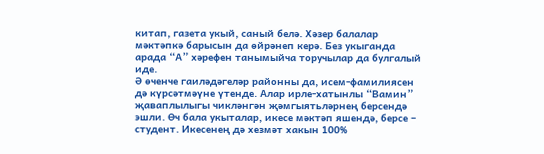китап, газета укый, саный белә. Хәзер балалар мәктәпкә барысын да өйрәнеп керә. Без укыганда арада “А” хәрефен танымыйча торучылар да булгалый иде.
Ә өченче гаиләдәгеләр районны да, исем-фамилиясен дә күрсәтмәүне үтенде. Алар ирле-хатынлы “Вамин” җаваплылыгы чикләнгән җәмгыятьләрнең берсендә эшли. Өч бала укыталар, икесе мәктәп яшендә, берсе – студент. Икесенең дә хезмәт хакын 100%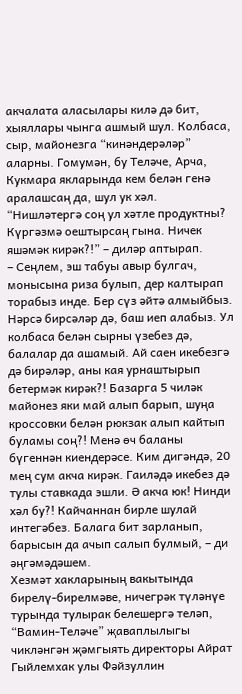акчалата аласылары килә дә бит, хыяллары чынга ашмый шул. Колбаса, сыр, майонезга “кинәндерәләр” аларны. Гомумән, бу Теләче, Арча, Кукмара якларында кем белән генә аралашсаң да, шул ук хәл. “Нишләтергә соң ул хәтле продуктны? Күргәзмә оештырсаң гына. Ничек яшәмәк кирәк?!” – диләр аптырап.
– Сеңлем, эш табуы авыр булгач, монысына риза булып, дер калтырап торабыз инде. Бер сүз әйтә алмыйбыз. Нәрсә бирсәләр дә, баш иеп алабыз. Ул колбаса белән сырны үзебез дә, балалар да ашамый. Ай саен икебезгә дә бирәләр, аны кая урнаштырып бетермәк кирәк?! Базарга 5 чиләк майонез яки май алып барып, шуңа кроссовки белән рюкзак алып кайтып буламы соң?! Менә өч баланы бүгеннән киендерәсе. Ким дигәндә, 20 мең сум акча кирәк. Гаиләдә икебез дә тулы ставкада эшли. Ә акча юк! Нинди хәл бу?! Кайчаннан бирле шулай интегәбез. Балага бит зарланып, барысын да ачып салып булмый, – ди әңгәмәдәшем.
Хезмәт хакларының вакытында бирелү-бирелмәве, ничегрәк түләнүе турында тулырак белешергә теләп, “Вамин-Теләче” җаваплылыгы чикләнгән җәмгыять директоры Айрат Гыйлемхак улы Фәйзуллин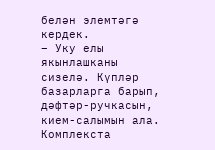белән элемтәгә кердек.
– Уку елы якынлашканы сизелә. Күпләр базарларга барып, дәфтәр-ручкасын, кием-салымын ала. Комплекста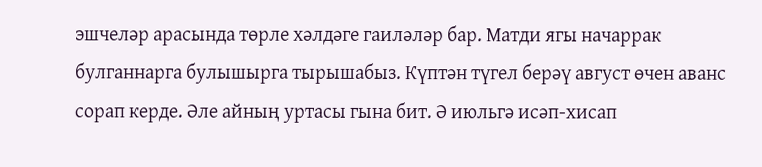эшчеләр арасында төрле хәлдәге гаиләләр бар. Матди ягы начаррак булганнарга булышырга тырышабыз. Күптән түгел берәү август өчен аванс сорап керде. Әле айның уртасы гына бит. Ә июльгә исәп-хисап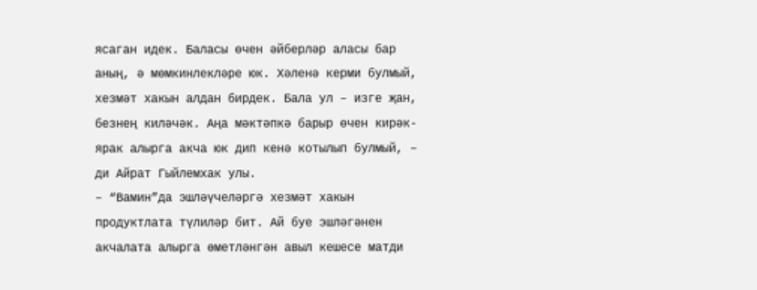ясаган идек. Баласы өчен әйберләр аласы бар аның, ә мөмкинлекләре юк. Хәленә керми булмый, хезмәт хакын алдан бирдек. Бала ул – изге җан, безнең киләчәк. Аңа мәктәпкә барыр өчен кирәк-ярак алырга акча юк дип кенә котылып булмый, – ди Айрат Гыйлемхак улы.
– “Вамин”да эшләүчеләргә хезмәт хакын продуктлата түлиләр бит. Ай буе эшләгәнен акчалата алырга өметләнгән авыл кешесе матди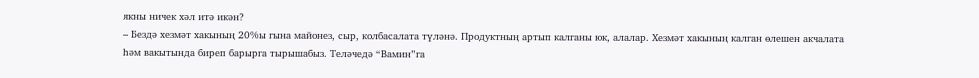якны ничек хәл итә икән?
– Бездә хезмәт хакының 20%ы гына майонез, сыр, колбасалата түләнә. Продуктның артып калганы юк, алалар. Хезмәт хакының калган өлешен акчалата һәм вакытында биреп барырга тырышабыз. Теләчедә “Вамин”га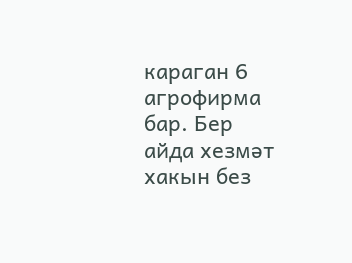караган 6 агрофирма бар. Бер айда хезмәт хакын без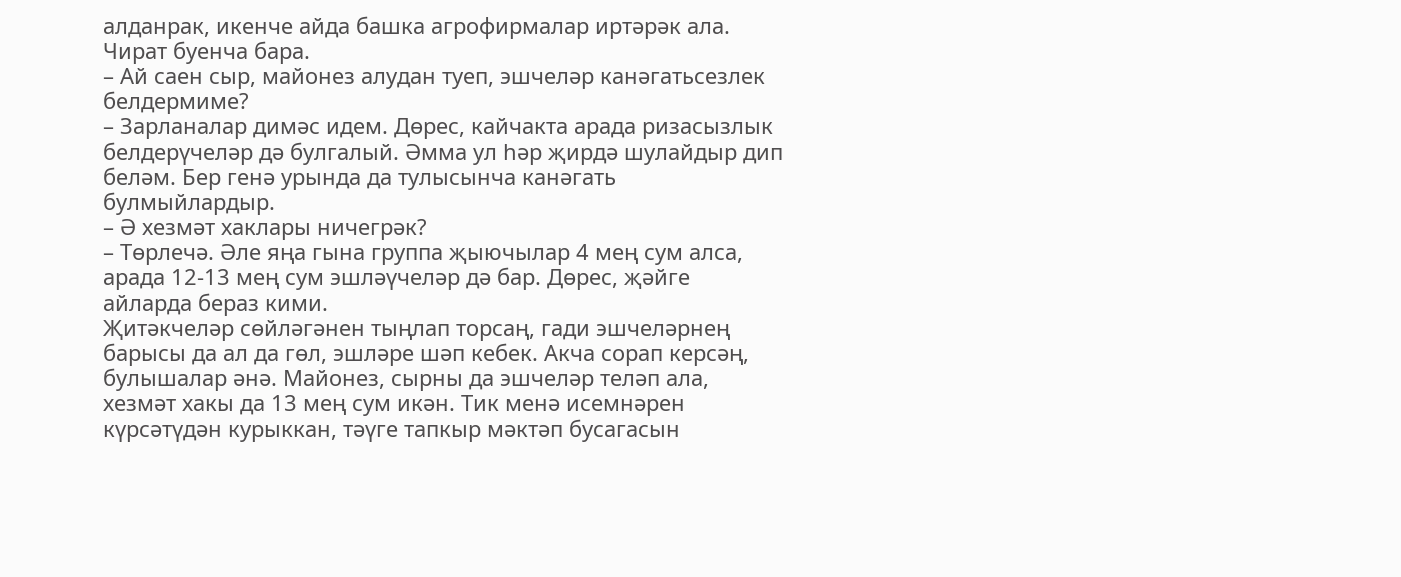алданрак, икенче айда башка агрофирмалар иртәрәк ала. Чират буенча бара.
– Ай саен сыр, майонез алудан туеп, эшчеләр канәгатьсезлек белдермиме?
– Зарланалар димәс идем. Дөрес, кайчакта арада ризасызлык белдерүчеләр дә булгалый. Әмма ул һәр җирдә шулайдыр дип беләм. Бер генә урында да тулысынча канәгать булмыйлардыр.
– Ә хезмәт хаклары ничегрәк?
– Төрлечә. Әле яңа гына группа җыючылар 4 мең сум алса, арада 12-13 мең сум эшләүчеләр дә бар. Дөрес, җәйге айларда бераз кими.
Җитәкчеләр сөйләгәнен тыңлап торсаң, гади эшчеләрнең барысы да ал да гөл, эшләре шәп кебек. Акча сорап керсәң, булышалар әнә. Майонез, сырны да эшчеләр теләп ала, хезмәт хакы да 13 мең сум икән. Тик менә исемнәрен күрсәтүдән курыккан, тәүге тапкыр мәктәп бусагасын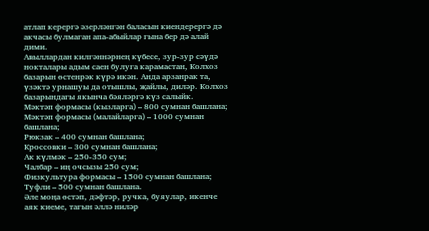атлап керергә әзерләнгән баласын киендерергә дә акчасы булмаган апа-абыйлар гына бер дә алай дими.
Авыллардан килгәннәрнең күбесе, зур-зур сәүдә нокталары адым саен булуга карамастан, Колхоз базарын өстенрәк күрә икән. Анда арзанрак та, үзәктә урнашуы да отышлы, җайлы, диләр. Колхоз базарындагы якынча бәяләргә күз салыйк.
Мәктәп формасы (кызларга) – 800 сумнан башлана;
Мәктәп формасы (малайларга) – 1000 сумнан башлана;
Рюкзак – 400 сумнан башлана;
Кроссовки – 300 сумнан башлана;
Ак күлмәк – 250-350 сум;
Чалбар – иң очсызы 250 сум;
Физкультура формасы – 1500 сумнан башлана;
Туфли – 500 сумнан башлана.
Әле моңа өстәп, дәфтәр, ручка, буяулар, икенче аяк киеме, тагын әллә ниләр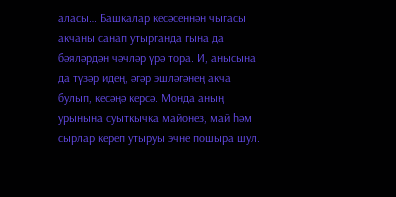аласы… Башкалар кесәсеннән чыгасы акчаны санап утырганда гына да бәяләрдән чәчләр үрә тора. И, анысына да түзәр идең, әгәр эшләгәнең акча булып, кесәңә керсә. Монда аның урынына суыткычка майонез, май һәм сырлар кереп утыруы эчне пошыра шул.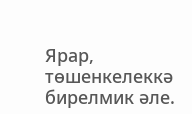Ярар, төшенкелеккә бирелмик әле.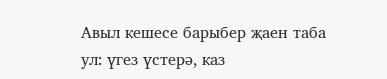Авыл кешесе барыбер җаен таба ул: үгез үстерә, каз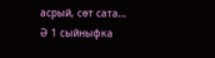асрый, сөт сата…
Ә 1 сыйныфка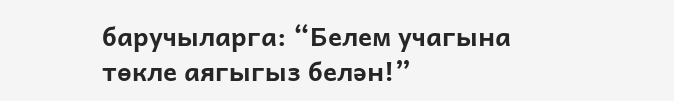баручыларга: “Белем учагына төкле аягыгыз белән!”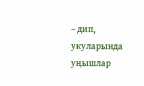– дип, укуларында уңышлар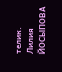телик.
Лилия ЙОСЫПОВА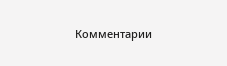Комментарии